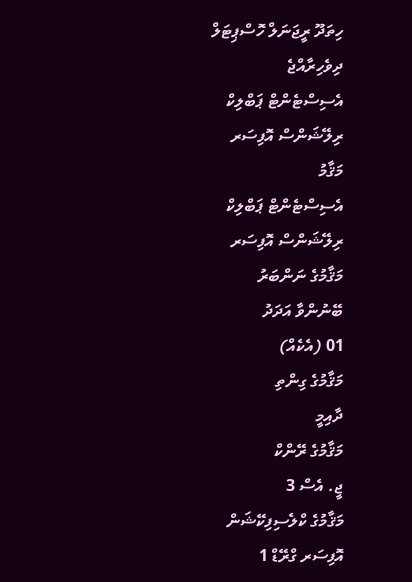ހިތަދޫ ރީޖަނަލް ހޮސްޕިޓަލް
ދިވެހިރާއްޖެ
އެސިސްޓެންޓް ޕަބްލިކް ރިލޭޝަންސް އޮފިސަރ
މަޤާމު
އެސިސްޓެންޓް ޕަބްލިކް ރިލޭޝަންސް އޮފިސަރ
މަޤާމުގެ ނަންބަރު
ބޭނުންވާ އަދަދު
01 (އެކެއް)
މަޤާމުގެ ގިންތި
ދާއިމީ
މަޤާމުގެ ރޭންކް
ޖީ. އެސް 3
މަޤާމުގެ ކްލެސިފިކޭޝަން
އޮފިސަރ ގްރޭޑް 1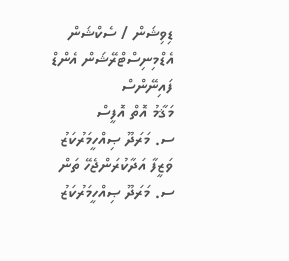ޑިވިޝަން / ސެކްޝަން
އެޑްމިނިސްޓްރޭޝަން އެންޑް ފައިނޭންސް
މަޤާމު އޮތް އޮފީސް
ސ. މަރަދޫ ޞިއްހީމަރުކަޒު
ވަޒީފާ އަދާކުރަންޖެހޭ ތަން
ސ. މަރަދޫ ޞިއްހީމަރުކަޒު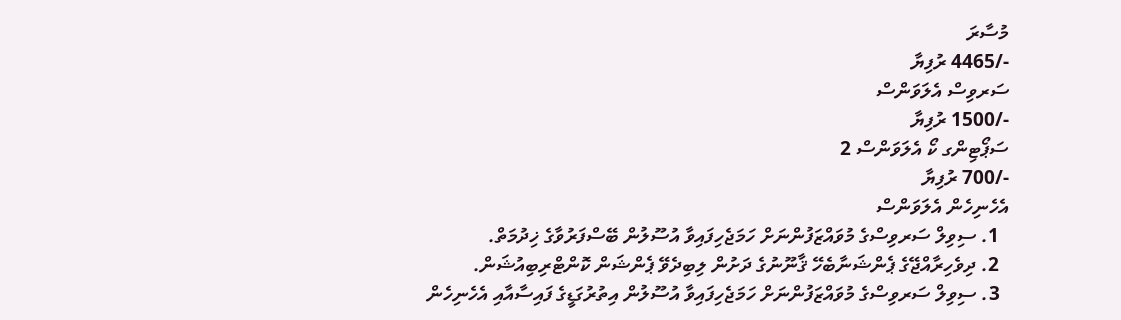މުސާރަ
-/4465 ރުފިޔާ
ސަރވިސް އެލަވަންސް
-/1500 ރުފިޔާ
ސަޕޯޓިންގ ކޯ އެލަވަންސް 2
-/700 ރުފިޔާ
އެހެނިހެން އެލަވަންސް
  1. ސިވިލް ސަރވިސްގެ މުވައްޒަފުންނަށް ހަމަޖެހިފައިވާ އުސޫލުން ބޭސްފަރުވާގެ ޚިދުމަތް.
  2. ދިވެހިރާއްޖޭގެ ޕެންޝަނާބެހޭ ޤާނޫނުގެ ދަށުން ލިބިދެވޭ ޕެންޝަން ކޮންޓްރިބިއުޝަން.
  3. ސިވިލް ސަރވިސްގެ މުވައްޒަފުންނަށް ހަމަޖެހިފައިވާ އުސޫލުން އިތުރުގަޑީގެ ފައިސާއާއި އެހެނިހެން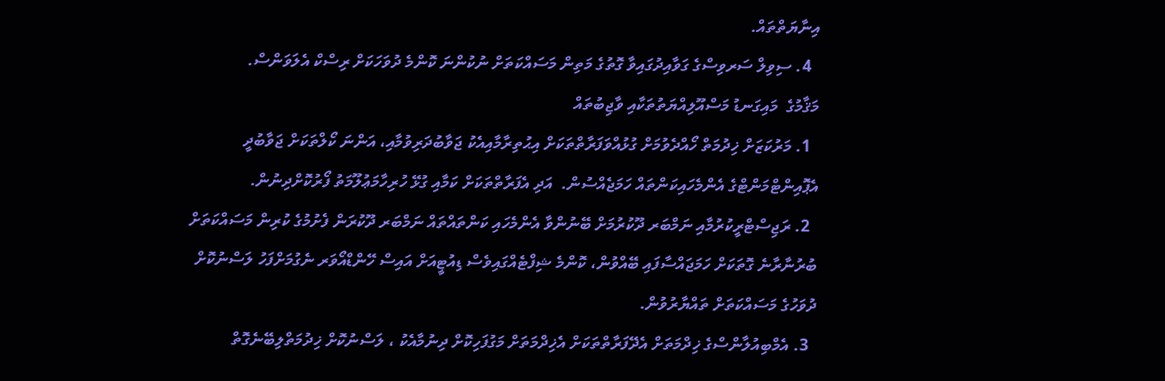އިނާޔަތްތައް.
  4. ސިވިލް ސަރވިސްގެ ގަވާއިދުގައިވާ ގޮތުގެ މަތިން މަސައްކަތަށް ނުކުންނަ ކޮންމެ ދުވަހަކަށް ރިސްކް އެލަވަންސް.
މަޤާމުގެ  މައިގަނޑު މަސްއޫލިއްޔަތުތަކާއި ވާޖިބުތައް
  1. މަރުކަޒަށް ޚިދުމަތް ހޯއްދެވުމަށް ގުޅުއްވަފަރާތްތަކަށް އިޙުތިރާމާއިއެކު ޖަވާބުދަރިވުމާއި، އަންނަ ކޯލްތަކަށް ޖަވާބުދީ އެޕޮއިންޓްމަންޓްގެ އެންމެހައިކަންތައް ހަމަޖެއްސުން.  އަދި އެފަރާތްތަކަށް ކަމާއި ގުޅޭ ހުރިހާމަޢުލޫމަތު ފޯރުކޮށްދިނުން.
  2. ރަޖިސްޓްރީކުރުމާއި ނަމްބަރ ދޫކުރުމަށް ބޭނުންވާ އެންމެހައި ކަންތައްތައް ނަމްބަރ ދޫކުރަން ފެށުމުގެ ކުރިން މަސައްކަތަށް ބުރުނާރާނެ ގޮތަކަށް ހަމަޖައްސާފައި ބޭއްވުން، ކޮންމެ ޝިފްޓެއްގައިވެސް ޑިއުޓީއަށް އައިސް ހޭންޑްއޯވަރ ނެގުމަށްފަހު ލަސްނުކޮށް ދުވަހުގެ މަސައްކަތަށް ތައްޔާރުވުން.
  3. އެމްބިއުލާންސްގެ ޚިދްމަތަށް އެދޭފަރާތްތަކަށް އެޚިދްމަތަށް މަގުފަހިކޮށް ދިނުމާއެކު ، ލަސްނުކޮށް ޚިދުމަތްލިބޭނެގޮތް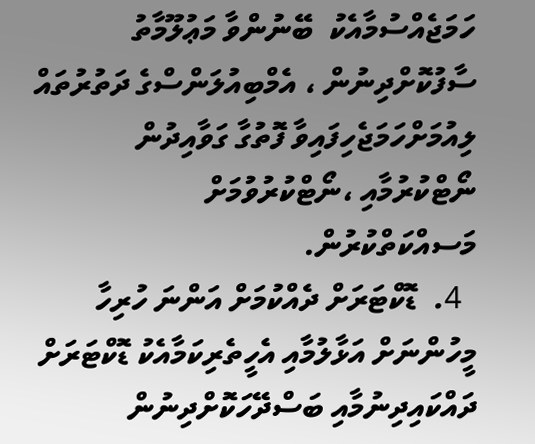ހަމަޖެއްސުމާއެކު  ބޭނުންވާ މަޢުލޫމާތު ސާފުކޮށްދިނުން ، އެމްބިއުލަންސްގެ ދަތުރުތައް ލިއުމަށްހަމަޖެހިފައިވާ ފޮތުގާ ގަވާއިދުން ނޯޓްކުރުމާއި ،ނޯޓްކުރުވުމަށް މަސއްކަތްކުރުން.
  4.  ޑޮކްޓަރަށް ދެއްކުމަށް އަންނަ ހުރިހާ މީހުންނަށް އަޅާލުމާއި އެހީތެރިކަމާއެކު ޑޮކްޓަރަށް ދައްކައިދިނުމާއި ބަސްދޭހަކޮށްދިނުން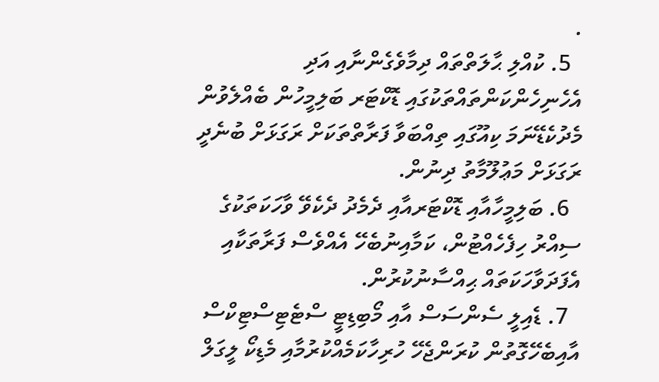.
  5. ކުއްލި ޙާލަތްތައް ދިމާވެގެންނާއި އަދި އެހެނިހެންކަންތައްތަކުގައި ޑޮކްޓަރ ބަލިމީހުން ބެއްލެވުން މެދުކެޑޭނަމަ ކިއޫގައި ތިއްބަވާ ފަރާތްތަކަށް ރަގަޅަށް ބުނެދީ ރަގަޅަށް މަޢުލޫމާތު ދިނުން.
  6. ބަލިމީހާއާއި ޑޮކްޓަރއާއި ދެމެދު ދެކެވޭ ވާހަކަތަކުގެ ސިއްރު ހިފެހެއްޓުން، ކަމާއިނުބެހޭ އެއްވެސް ފަރާތަކާއި އެފަދަވާހަކަތައް ޙިއްސާނުކުރުން.
  7. ޑެއިލީ ސެންސަސް އާއި މޯބިޑިޓީ ސްޓެޓިސްޓިކްސް އާއިބެހޭގޮތުން ކުރަންޖެހޭ ހުރިހާކަމެއްކުރުމާއި މެޑިކޯ ލީގަލް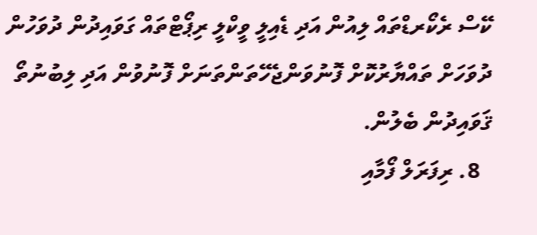ކޭސް ރެކޯރޑްތައް ލިއުން އަދި ޑެއިލީ ވީކްލީ ރިޕޯޓްތައް ގަވައިދުން ދުވަހުން ދުވަހަށް ތައްޔާރުކޮށް ފޮނުވަންޖެހޭތަންތަނަށް ފޮނުވުން އަދި ލިބުނުތޯ ޤަވައިދުން ބެލުން.
  8. ރިފަރަލް ފޯމާއި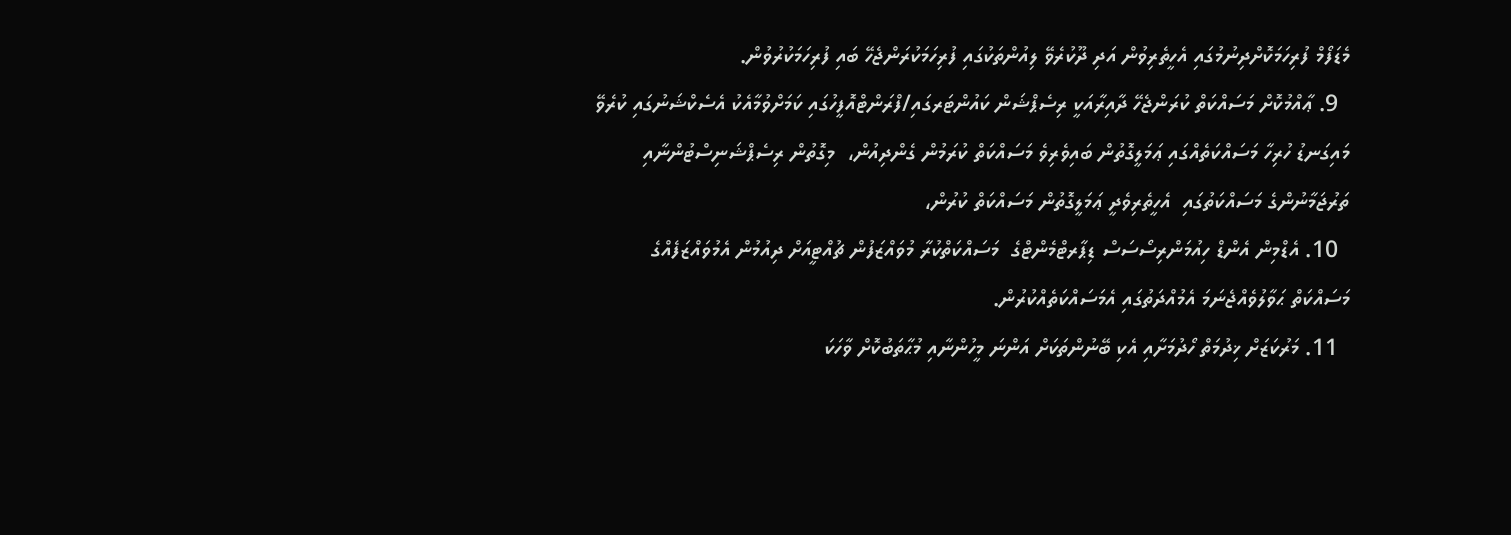މެޑަފޯމް ފުރިހަމަކޮށްދިނުމުގައި އެހީތެރިވުން އަދި ދޫކުރެވޭ ލިއުންތަކުގައި ފުރިހަމަކުރަންޖެހޭ ބައި ފުރިހަމަކުރުވުން.
  9. ޢާއްމުކޮށް މަސައްކަތް ކުރަންޖެހޭ ދާއިރާއަކީ ރިސެޕްޝަން ކައުންޓަރގައި/ފްރަންޓްއޮފީހުގައި ކަމަށްވުމާއެކު އެސެކްޝަނުގައި ކުރެވޭ މައިގަނޑު ހުރިހާ މަސައްކަތެއްގައި ޢަމަލީގޮތުން ބައިވެރިވެ މަސައްކަތް ކުރަމުން ގެންދިއުން،  މިގޮތުން ރިސެޕްޝަނިސްޓުންނާއި ތަރުޖަމާނުންގެ މަސައްކަތުގައި  އެހީތެރިވެދީ ޢަމަލީގޮތުން މަސައްކަތް ކުރުން،
  10. އެޑްމިން އެންޑް ހިއުމަންރިސޯސަސް ޑިޕާރޓްމެންޓްގެ  މަސައްކަތްކުރާ މުވައްޒަފުން ޗުއްޓީއަށް ދިއުމުން އެމުވައްޒަފެއްގެ މަސައްކަތް ޙަވާލުވެއްޖެނަމަ އެމުއްދަތުގައި އެމަސައްކަތެއްކުރުން.
  11. މަރުކަޒަށް ޚިދުމަތް ހޯދުމަށާއި އެކި ބޭނުންތަކަށް އަންނަ މީހުންނާއި މުޙާތަބުކޮށް ވާހަކަ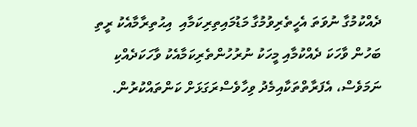ދެއްކުމުގާ ނުވަތަ އެހީތެރިވުމުގާ މަޑުމައިތިރިކަމާއި  އިޙުތިރާމާއެކު ރީތި ބަހުން ވާހަކަ ދެއްކުމާއި މީހަކު ނުރުހުންތެރިކަމާއެކު ވާހަކަދެއްކި ނަމަވެސް، އެފަރާތްތަކާއިމެދު ވިހާވެސްރަގަޅަށް ކަންތައްކުރުން.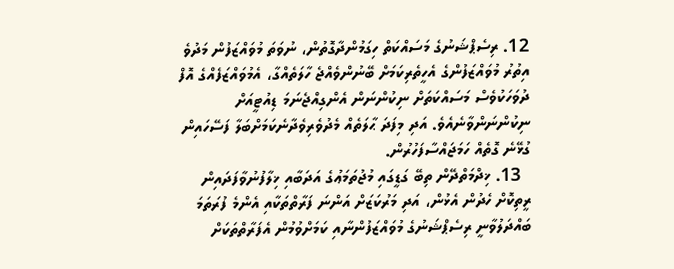12. ރިސެޕްޝަނުގެ މަސައްކަތް ހިގަމުންދާގޮތުން، ނުވަތަ މުވައްޒަފުން މަދުވެ އިތުރު މުވައްޒަފުންގެ އެހީތެރިކަމަށް ބޭނުންވެއްޖެ ހާލަތެއްގާ، އެމުވައްޒަފެއްގެ އޮފް ދުވަހަކުވެސް މަސައްކަތަށް ނިކުންނަން އެންގިއްޖެނަމަ ޑިއުޓީއަށް ނިކުންނަންވާނެއެވެ. އަދި މިފަދަ ޙާލަތެއް މެދުވެރިވެދާނެކަމަށްބަލާ ފަސޭހައިން ގުޅޭނެ ގޮތެއް ހަމަޖައްސާފަހުރުން.
  13. ޚިދްމަތްދޭން ތިބޭ ގަޑީގައި މުޖުތަމަޢުގެ އަދަބާއި ޚިލާފުނުވާފަދައިން ރީތިކޮށް ހެދުން އެޅުން، އަދި މަރުކަޒަށް އަންނަ ފަރާތްތަކާއި އެންމެ ފުރަތަމަ ބައްދަލުވާނީ ރިސެޕްޝަނުގެ މުވައްޒަފުންނާއި ކަމަށްވުމުން އެފަރާތްތަކަށް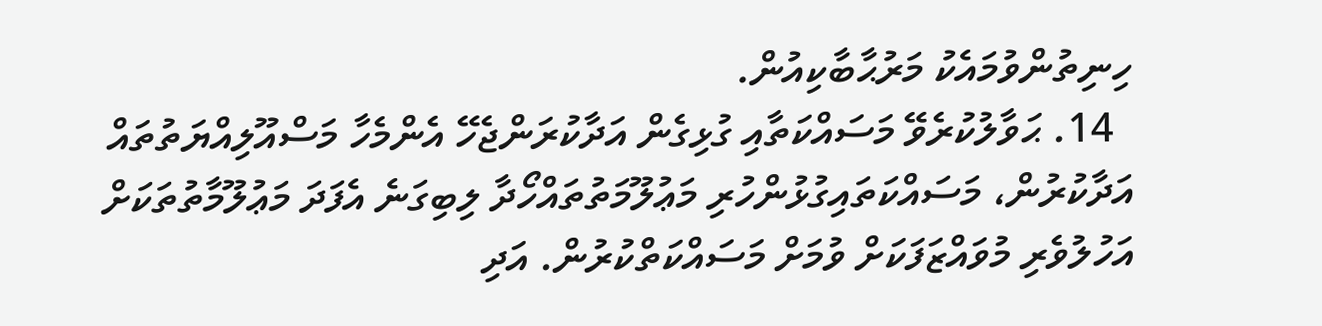ހިނިތުންވުމައެކު މަރުޙާބާކިއުން.
  14. ޙަވާލުކުރެވޭ މަސައްކަތާއި ގުޅިގެން އަދާކުރަންޖެހޭ އެންމެހާ މަސްއޫލިއްޔަތުތައް އަދާކުރުން، މަސައްކަތައިގުޅުންހުރި މަޢުލޫމަތުތައްހޯދާ ލިބިގަނެ އެފަދަ މަޢުލޫމާތުތަކަށް އަހުލުވެރި މުވައްޒަފަކަށް ވުމަށް މަސައްކަތްކުރުން. އަދި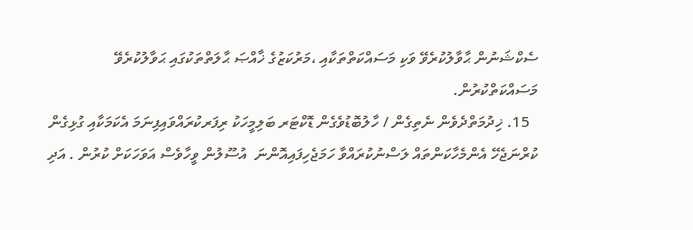ސެކްޝަނުން ޙާވާލުކުރެވޭ ވަކި މަސައްކަތްތަކާއި ،މަރުކަޒުގެ ޚާއްޞަ ޙާލަތްތަކުގައި ޙަވާލުކުރެވޭ މަސައްކަތްކުރުން.
  15. ޚިދުމަތްދެވެން ނެތިގެން / ހާލުބޮޑުވެގެން ޑޮކްޓަރ ބަލިމީހަކު ރިފަރކުރައްވައިފިނަމަ އެކަމަކާއި ގުޅިގެން ކުރްނަޖެހޭ އެންމެހާކަންތައް ލަސްނުކުރައްވާ ހަމަޖެހިފައިއޮންނަ  އުސޫލުން ވީހާވެސް އަވަހަކަށް ކުރުން . އަދި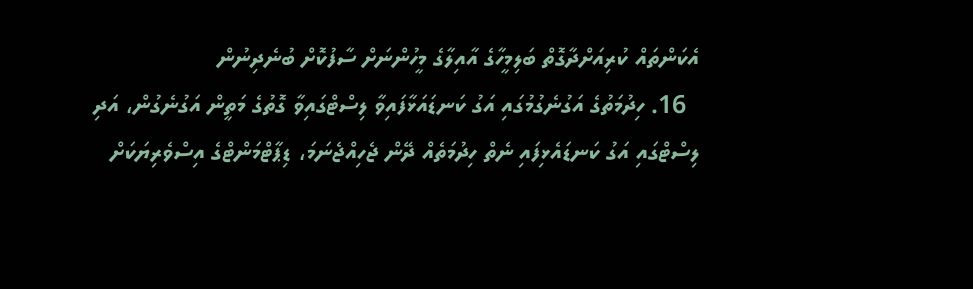އެކަންތައް ކުރިއަށްދާގޮތް ބަލިމީހާގެ އާއިލާގެ މީހުންނަށް ސާފުކޮށް ބުނެދިނުން
  16. ހިދުމަތުގެ އަގުނެގުމުގައި އަގު ކަނޑައަޅާފައިވާ ލިސްޓްގައިވާ ގޮތުގެ މަތީން އަގުނެގުން، އަދި ލިސްޓްގައި އަގު ކަނޑައެޅިފައި ނެތް ހިދުމަތެއް ދޭން ޖެހިއްޖެނަމަ، ޑިޕާޓްމަންޓްގެ އިސްވެރިޔަކަށް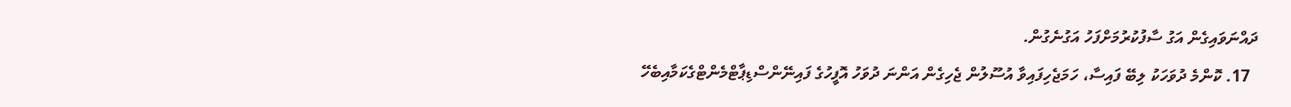ދައްނަވައިގެން އަގު ސާފުކުރުމަށްފަހު އަގުނެގުން.
  17. ކޮންމެ ދުވަހަކު ލިބޭ ފައިސާ، ހަމަޖެހިފައިވާ އުސޫލުން ޖެހިގެން އަންނަ ދުވަހު އޮފީހުގެ ފައިނޭންސްޑިޕާޓްމެންޓްގެކަމާއިބެހޭ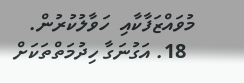މުވައްޒަފާކާއި  ހަވާލުކުރުން.
  18. އަގުނަގާ ހިދުމަތްތަކަށް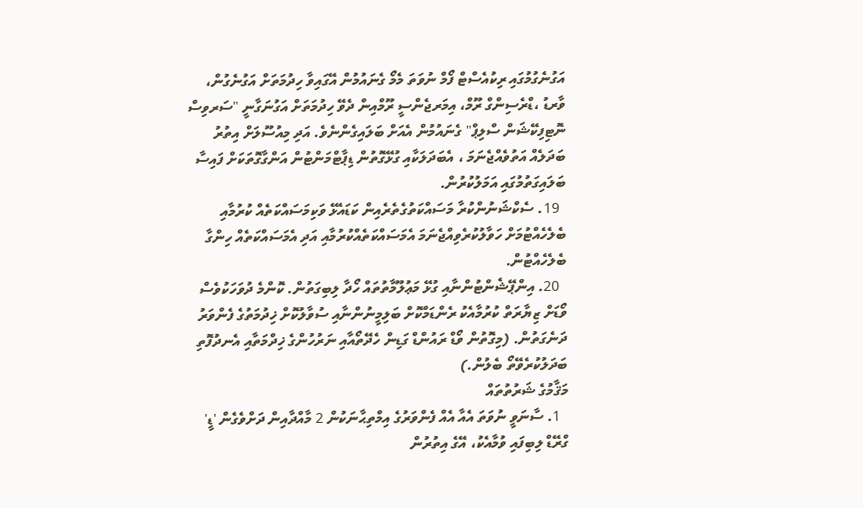އަގުނެގުމުގައި ރިކުއެސްޓް ފޯމް ނުވަތަ މެމޯ ގެނައުމުން އޭގައިވާ ހިދުމަތަށް އަގުނެގުން، ވާރޑު ،ޑްރެސިންގް ރޫމް، އިމަރޖެންސީ ރޫމްއިން ދެވޭ ހިދުމަތަށް އަގުނަގާނީ "ސަރވިސް ނޮޓިފިކޭޝަން ސްލިޕް" ގެނައުމުން އެއަށް ބަލައިގެންނެވެ. އަދި މިއުސޫލަށް އިތުރު ބަދަލެއް އަތުވެއްޖެނަމަ ، އެބަދަލަކާއި ގުޅޭގޮތުން ޑިޕާޓްމަންޓުން އަންގާގޮތަކަށް ފައިސާ ބަލައިގަތުމުގައި އަމަލުކުރުން.
  19. ސެކްޝަނުންކުރާ މަސައްކަތުގެތެރެއިން ކަޑައެޅޭ ވަކިމަސައްކަތެއް ކުރުމާއި ބެލެހެއްޓުމަށް ހަވާލުކުރެވިއްޖެނަމަ އެމަސައްކަތެއްކުރުމާއި އަދި އެމަސައްކަތެއް ހިންގާ ބެލެހެއްޓުން.
  20. އިންޕޭޝެންޓުންނާއި ގުޅޭ މަޢުލޫމާތުތައް ހޯދާ ލިބިގަތުން. ކޮންމެ ދުވަހަކުވެސް ވޯޑަށް ޒިޔާރަތް ކުރުމާއެކު ރެންޑަމްކޮށް ބަލިމީނުންނާއި ސުވާލުކޮށް ޚިދުމަތުގެ ފެންވަރު ދަނެގަތުން. (މިގޮތުން ވޯޑް ރައުންޑް ގަޑިން ހެދޭތޯއާއި ނަރުހުންގެ ޚިދްމަތާއި އެނދުފޮތި ބަދަލުކުރެވޭތޯ ބެލުން.)
މަޤާމުގެ ޝަރުތުތައް
  1. ސާނަވީ ނުވަތަ އެއާ އެއް ފެންވަރުގެ އިމްތިޙާނަކުން 2 މާއްދާއިން ދަށްވެގެން 'ޑީ' ގްރޭޑް ލިބިފައި ވުމާއެކު، އޭގެ އިތުރުން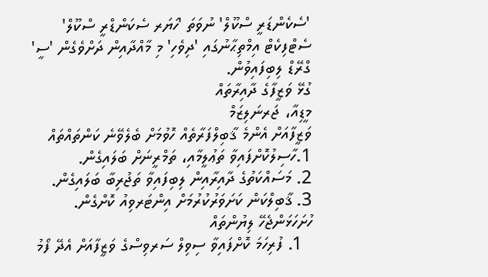'ސެކެންޑަރީ ސްކޫލް' ނުވަތަ 'ހަޔަރ ސެކަންޑްރީ ސްކޫލް' ސެޓްފިކެޓް އިމްތިޙާނުގައި 'ދިވެހި' މި މާއްދާއިން ދަށްވެގެން 'ސީ' ގްރޭޑް ލިބިފައިވުން.
ގުޅޭ ވަޒީފާގެ ދާއިރާތައް
މީޑިއާ، ޖަރނަލިޒަމް
ވަޒީފާއަށް އެންމެ ޤާބިލްފަރާތެއް ހޮވުމަށް ބެލެވޭނެ ކަންތައްތައް
1.ހާސިލުކޮށްފައިވާ ތަޢުލީމާއި، ތަމްރީނަށް ބަލައިގެން.
2. މަސައްކަތުގެ ދާއިރާއިން ލިބިފައިވާ ތަޖުރިބާ ބަލައިގެން.
3. ޤާބިލްކަން ކަށަވަރުކުރުމަށް އިންޓަރވިއު ކޮށްގެން.
ހުށަހަޅަންޖެހޭ ލިޔުންތައް
  1. ފުރިހަމަ ކޮށްފައިވާ ސިވިލް ސަރވިސްގެ ވަޒީފާއަށް އެދޭ ފޯމު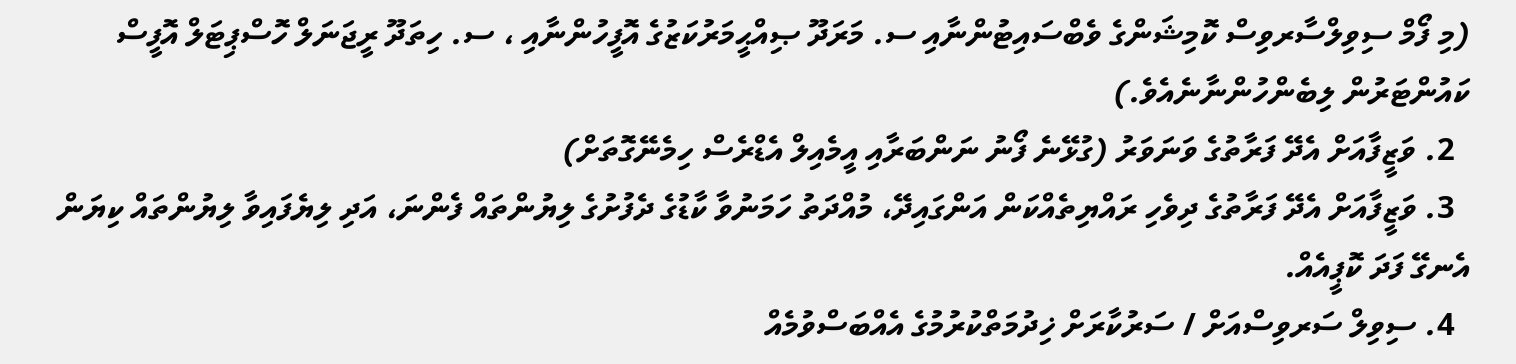(މި ފޯމް ސިވިލްސާރވިސް ކޮމިޝަންގެ ވެބްސައިޓުންނާއި ސ. މަރަދޫ ޞިއްޙީމަރުކަޒުގެ އޮފީހުންނާއި ، ސ. ހިތަދޫ ރީޖަނަލް ހޮސްޕިޓަލް އޮފީސް ކައުންޓަރުން ލިބެންހުންނާނެއެވެ.)
  2. ވަޒީފާއަށް އެދޭ ފަރާތުގެ ވަނަވަރު (ގުޅޭނެ ފޯނު ނަންބަރާއި އީމެއިލް އެޑްރެސް ހިމެނޭގޮތަށް)
  3. ވަޒީފާއަށް އެދޭ ފަރާތުގެ ދިވެހި ރައްޔިތެއްކަން އަންގައިދޭ، މުއްދަތު ހަމަނުވާ ކާޑުގެ ދެފުށުގެ ލިޔުންތައް ފެންނަ، އަދި ލިޔެފައިވާ ލިޔުންތައް ކިޔަން އެނގޭ ފަދަ ކޮޕީއެއް.
  4. ސިވިލް ސަރވިސްއަށް / ސަރުކާރަށް ޚިދުމަތްކުރުމުގެ އެއްބަސްވުމެއް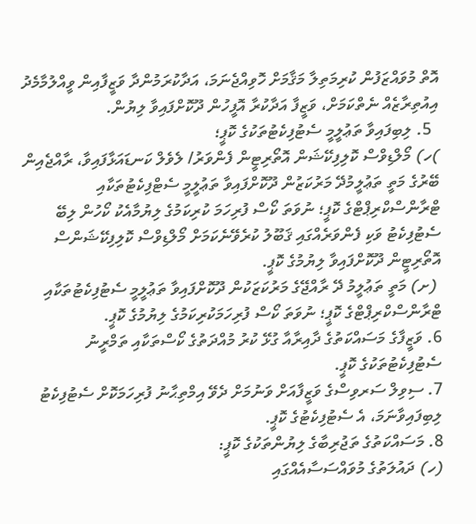އޮތް މުވައްޒަފުން ކުރިމަތިލާ މަޤާމަށް ހޮވިއްޖެނަމަ، އަދާކުރަމުންދާ ވަޒީފާއިން ވީއްލުމާމެދު އިއުތިރާޒެއް ނެތްކަމަށް، ވަޒީފާ އަދާކުރާ އޮފީހުން ދޫކޮށްފައިވާ ލިޔުން.
  5. ލިބިފައިވާ ތަޢުލީމީ ސެޓުފިކެޓުތަކުގެ ކޮޕީ؛
)ހ) މޯލްޑިވްސް ކޮލިފިކޭޝަން އޮތޯރިޓީން ފެންވަރު/ ލެވެލް ކަނޑައަޅާފައިވާ، ރާއްޖެއިން ބޭރުގެ މަތީ ތަޢުލީމުދޭ މަރުކަޒުން ދޫކޮށްފައިވާ ތަޢުލީމީ ސެޓްފިކެޓުތަކާއި ޓްރާންސްކްރިޕްޓްގެ ކޮޕީ؛ ނުވަތަ ކޯސް ފުރިހަމަ ކުރިކަމުގެ ލިޔުމާއެކު ކޯހުން ލިބޭ ސެޓުފިކެޓު ވަކި ފެންވަރެއްގައި ޤަބޫލު ކުރެވޭނެކަމަށް މޯލްޑިވްސް ކޮލިފިކޭޝަންސް އޮތޯރިޓީން ދޫކޮށްފައިވާ ލިޔުމުގެ ކޮޕީ.
 (ށ) މަތީ ތަޢުލީމު ދޭ ރާއްޖޭގެ މަރުކަޒަކުން ދޫކޮށްފައިވާ ތަޢުލީމީ ސެޓުފިކެޓުތަކާއި ޓްރާންސްކްރިޕްޓްގެ ކޮޕީ؛ ނުވަތަ ކޯސް ފުރިހަމަކުރިކަމުގެ ލިޔުމުގެ ކޮޕީ.
6. ވަޒީފާގެ މަސައްކަތުގެ ދާއިރާއާ ގުޅޭ ކުރު މުއްދަތުގެ ކޯސްތަކާއި ތަމްރީނު ސެޓުފިކެޓުތަކުގެ ކޮޕީ.
7. ސިވިލް ސަރވިސްގެ ވަޒީފާއަށް ވަނުމަށް ދެވޭ އިމްތިޙާނު ފުރިހަމަކޮށް ސެޓުފިކެޓު ލިބިފައިވާނަމަ، އެ ސެޓުފިކެޓުގެ ކޮޕީ.
8. މަސައްކަތުގެ ތަޖުރިބާގެ ލިޔުންތަކުގެ ކޮޕީ:
(ހ) ދައުލަތުގެ މުވައްސަސާއެއްގައި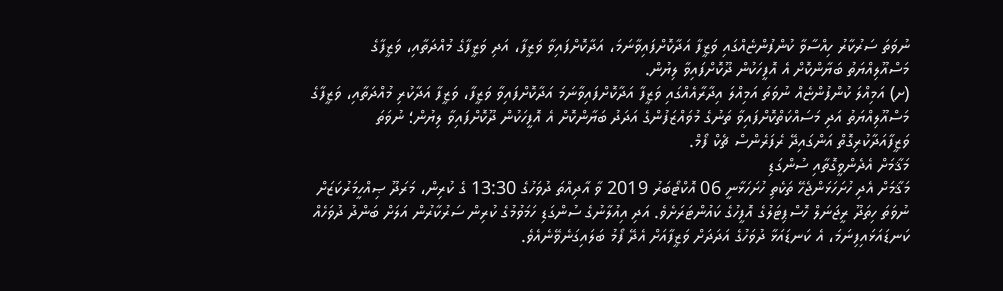ނުވަތަ ސަރުކާރު ހިއްސާވާ ކުންފުންޏެއްގައި ވަޒީފާ އަދާކޮށްފައިވާނަމަ، އަދާކޮށްފައިވާ ވަޒީފާ، އަދި ވަޒީފާގެ މުއްދަތާއި، ވަޒީފާގެ މަސްއޫލިއްޔަތު ބަޔާންކޮށް އެ އޮފީހަކުން ދޫކޮށްފައިވާ ލިޔުން.
(ށ) އަމިއްލަ ކުންފުންޏެއް ނުވަތަ އަމިއްލަ އިދާރާއެއްގައި ވަޒީފާ އަދާކޮށްފައިވާނަމަ އަދާކޮށްފައިވާ ވަޒީފާ، ވަޒީފާ އަދާކުރި މުއްދަތާއި، ވަޒީފާގެ މަސްއޫލިއްޔަތު އަދި މަސައްކަތްކޮށްފައިވާ ތަނުގެ މުވައްޒަފުންގެ އަދަދު ބަޔާންކޮށް އެ އޮފީހަކުން ދޫކޮށްފައިވާ ލިޔުން؛ ނުވަތަ ވަޒީފާއަދާކުރިގޮތް އަންގައިދޭ ރެފަރެންސް ޗެކް ފޯމް.
މަޤާމަށް އެދެންވީގޮތާއި ސުންގަޑި
މަޤާމަށް އެދި ހުށަހަޅަންޖެހޭ ތަކެތި ހުށަހަޅާނީ 06 އޮކްޓޯބަރު 2019 ވާ އާދިއްތަ ދުވަހުގެ 13:30 ގެ ކުރިން، މަރަދޫ ޞިއްހީމަރުކަޒަށް ނުވަތަ ހިތަދޫ ރީޖަނަލް ހޮސްޕިޓަލުގެ އޮފީހުގެ ކައުންޓަރަށެވެ. އަދި އިއުލާނުގެ ސުންގަޑި ހަމަވުމުގެ ކުރިން ސަރުކާރުން އަލަށް ބަންދު ދުވަހެއް ކަނޑައަޅައިފިނަމަ، އެ ކަނޑައަޅާ ދުވަހުގެ އަދަދަށް ވަޒީފާއަށް އެދޭ ފޯމު ބަލައިގަނެވޭނެއެވެ.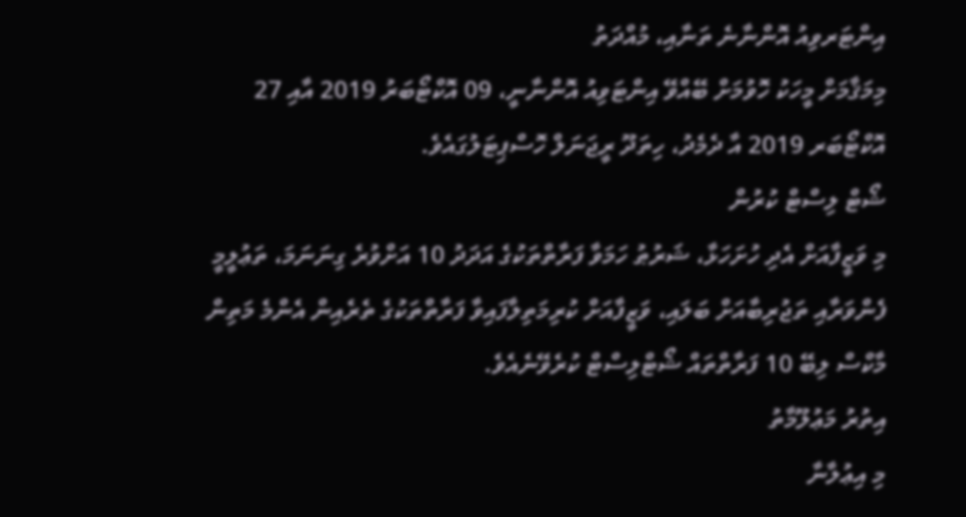އިންޓަރވިއު އޮންނާނެ ތަނާއި، މުއްދަތު
މިމަޤާމަށް މީހަކު ހޮވުމަށް ބޭއްވޭ އިންޓަވިއު އޮންނާނީ، 09 އޮކްޓޯބަރު 2019 އާއި 27 އޮކްޓޯބަރ 2019 އާ ދެމެދު، ހިތަދޫ ރީޖަނަލް ހޮސްޕިޓަލުގައެވެ.
ޝޯޓް ލިސްޓް ކުރުން
މި ވަޒީފާއަށް އެދި ހުށަހަޅާ، ޝަރުޠު ހަމަވާ ފަރާތްތަކުގެ އަދަދު 10 އަށްވުރެ ގިނަނަމަ، ތަޢުލީމީ ފެންވަރާއި ތަޖުރިބާއަށް ބަލައި، ވަޒީފާއަށް ކުރިމަތިލާފައިވާ ފަރާތްތަކުގެ ތެރެއިން އެންމެ މަތިން މާކްސް ލިބޭ 10 ފަރާތްތައް ޝޯޓްލިސްޓް ކުރެވޭނެއެވެ.
އިތުރު މަޢުލޫމާތު
މި އިޢުލާނާ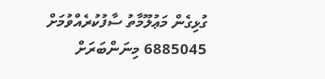ގުޅިގެން މަޢުލޫމާތު ސާފުކުރެއްވުމަށް 6885045 މިނަންބަރަށް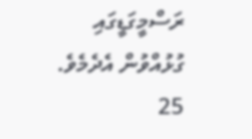ރަސްމީގަޑީގައި ގުޅުއްވުން އެދެމެވެ.
25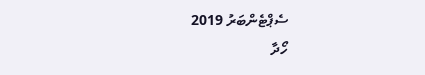ސެޕްޓެންބަރު 2019
ހޯދާ